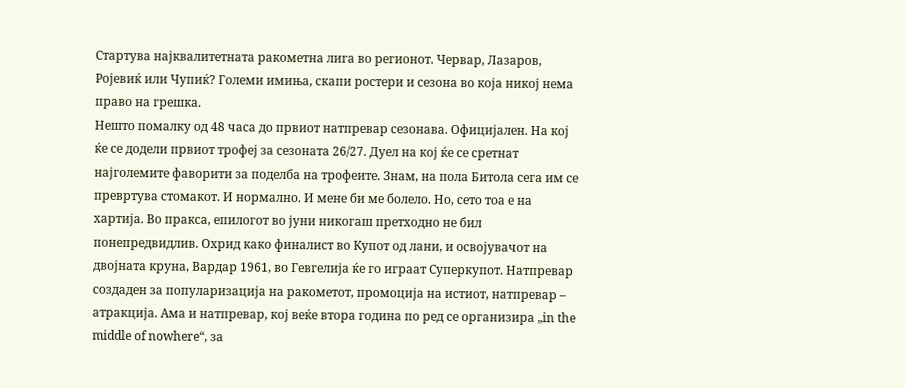Стартува најквалитетната ракометна лига во регионот. Червар, Лазаров, Ројевиќ или Чупиќ? Големи имиња, скапи ростери и сезона во која никој нема право на грешка.
Нешто помалку од 48 часа до првиот натпревар сезонава. Официјален. На кој ќе се додели првиот трофеј за сезоната 26/27. Дуел на кој ќе се сретнат најголемите фаворити за поделба на трофеите. Знам, на пола Битола сега им се превртува стомакот. И нормално. И мене би ме болело. Но, сето тоа е на хартија. Во пракса, епилогот во јуни никогаш претходно не бил понепредвидлив. Охрид како финалист во Купот од лани, и освојувачот на двојната круна, Вардар 1961, во Гевгелија ќе го играат Суперкупот. Натпревар создаден за популаризација на ракометот, промоција на истиот, натпревар – атракција. Ама и натпревар, кој веќе втора година по ред се организира „in the middle of nowhere“, за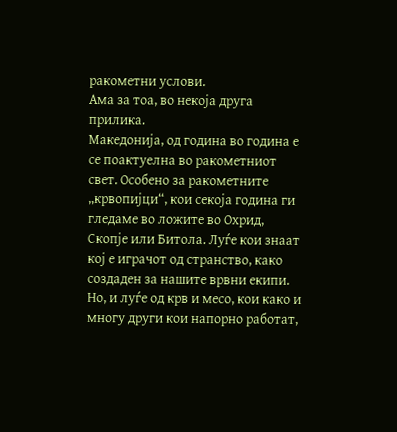ракометни услови.
Ама за тоа, во некоја друга прилика.
Македонија, од година во година е се поактуелна во ракометниот свет. Особено за ракометните „крвопијци“, кои секоја година ги гледаме во ложите во Охрид, Скопје или Битола. Луѓе кои знаат кој е играчот од странство, како создаден за нашите врвни екипи. Но, и луѓе од крв и месо, кои како и многу други кои напорно работат,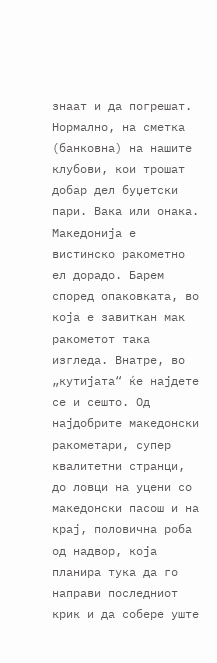знаат и да погрешат. Нормално, на сметка (банковна) на нашите клубови, кои трошат добар дел буџетски пари. Вака или онака.
Македонија е вистинско ракометно ел дорадо. Барем според опаковката, во која е завиткан мак ракометот така изгледа. Внатре, во „кутијата“ ќе најдете се и сешто. Од најдобрите македонски ракометари, супер квалитетни странци, до ловци на уцени со македонски пасош и на крај, половична роба од надвор, која планира тука да го направи последниот крик и да собере уште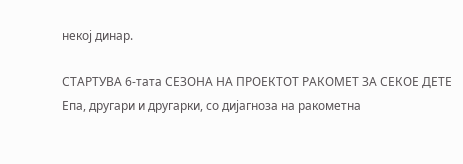некој динар.

СТАРТУВА 6-тата СЕЗОНА НА ПРОЕКТОТ РАКОМЕТ ЗА СЕКОЕ ДЕТЕ
Епа, другари и другарки, со дијагноза на ракометна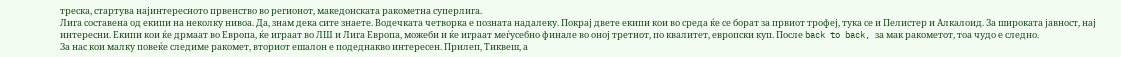треска, стартува најинтересното првенство во регионот, македонската ракометна суперлига.
Лига составена од екипи на неколку нивоа. Да, знам дека сите знаете. Водечката четворка е позната надалеку. Покрај двете екипи кои во среда ќе се борат за првиот трофеј, тука се и Пелистер и Алкалоид. За широката јавност, нај интересни. Екипи кои ќе дрмаат во Европа, ќе играат во ЛШ и Лига Европа, можеби и ќе играат меѓусебно финале во оној третиот, по квалитет, европски куп. После back to back, за мак ракометот, тоа чудо е следно.
За нас кои малку повеќе следиме ракомет, вториот ешалон е подеднакво интересен. Прилеп, Тиквеш, а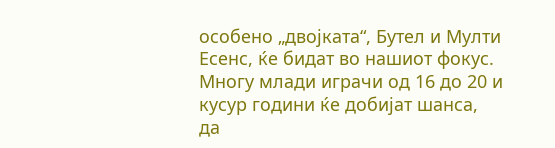особено „двојката“, Бутел и Мулти Есенс, ќе бидат во нашиот фокус. Многу млади играчи од 16 до 20 и кусур години ќе добијат шанса, да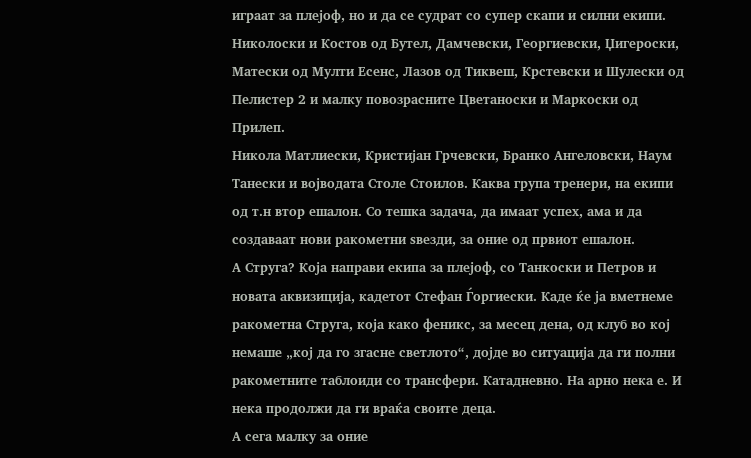играат за плејоф, но и да се судрат со супер скапи и силни екипи. Николоски и Костов од Бутел, Дамчевски, Георгиевски, Џигероски, Матески од Мулти Есенс, Лазов од Тиквеш, Крстевски и Шулески од Пелистер 2 и малку повозрасните Цветаноски и Маркоски од Прилеп.
Никола Матлиески, Кристијан Грчевски, Бранко Ангеловски, Наум Танески и војводата Столе Стоилов. Каква група тренери, на екипи од т.н втор ешалон. Со тешка задача, да имаат успех, ама и да создаваат нови ракометни ѕвезди, за оние од првиот ешалон.
А Струга? Која направи екипа за плејоф, со Танкоски и Петров и новата аквизиција, кадетот Стефан Ѓоргиески. Каде ќе ја вметнеме ракометна Струга, која како феникс, за месец дена, од клуб во кој немаше „кој да го згасне светлото“, дојде во ситуација да ги полни ракометните таблоиди со трансфери. Катадневно. На арно нека е. И нека продолжи да ги враќа своите деца.
А сега малку за оние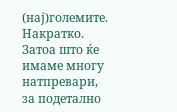(нај)големите.
Накратко. Затоа што ќе имаме многу натпревари, за подетално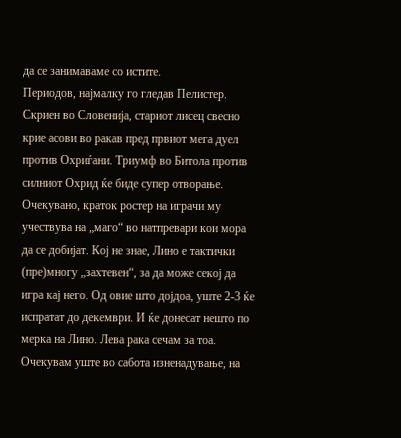да се занимаваме со истите.
Периодов, најмалку го гледав Пелистер. Скриен во Словенија, стариот лисец свесно крие асови во ракав пред првиот мега дуел против Охриѓани. Триумф во Битола против силниот Охрид ќе биде супер отворање. Очекувано, краток ростер на играчи му учествува на „маго“ во натпревари кои мора да се добијат. Кој не знае, Лино е тактички (пре)многу „захтевен“, за да може секој да игра кај него. Од овие што дојдоа, уште 2-3 ќе испратат до декември. И ќе донесат нешто по мерка на Лино. Лева рака сечам за тоа. Очекувам уште во сабота изненадување, на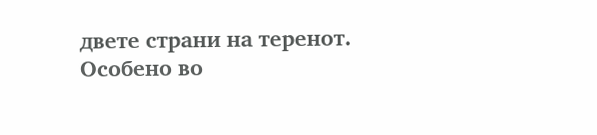двете страни на теренот. Особено во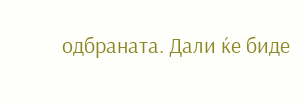одбраната. Дали ќе биде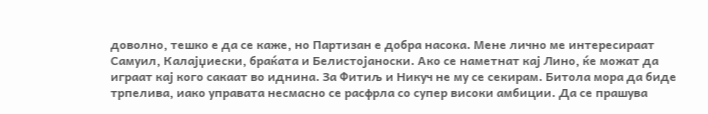доволно, тешко е да се каже, но Партизан е добра насока. Мене лично ме интересираат Самуил, Калајџиески, браќата и Белистојаноски. Ако се наметнат кај Лино, ќе можат да играат кај кого сакаат во иднина. За Фитиљ и Никуч не му се секирам. Битола мора да биде трпелива, иако управата несмасно се расфрла со супер високи амбиции. Да се прашува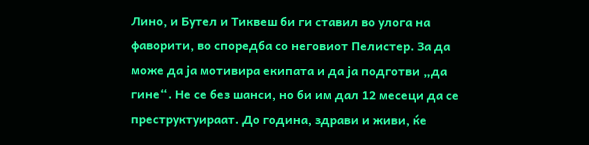Лино, и Бутел и Тиквеш би ги ставил во улога на фаворити, во споредба со неговиот Пелистер. За да може да ја мотивира екипата и да ја подготви „да гине“. Не се без шанси, но би им дал 12 месеци да се преструктуираат. До година, здрави и живи, ќе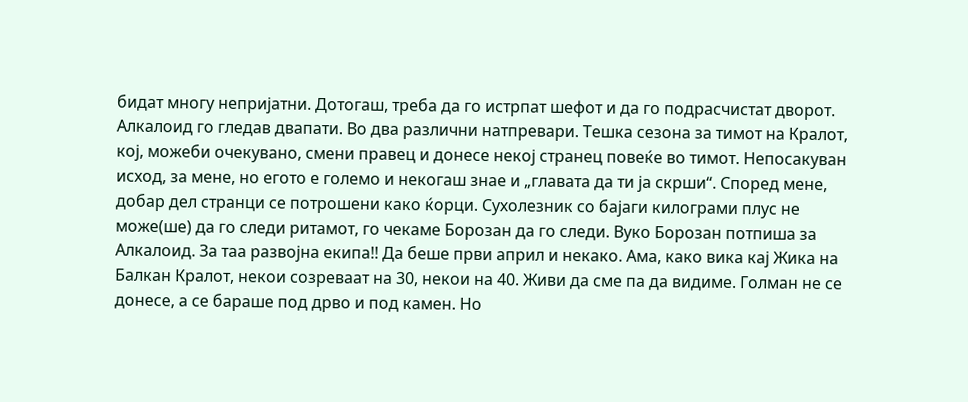бидат многу непријатни. Дотогаш, треба да го истрпат шефот и да го подрасчистат дворот.
Алкалоид го гледав двапати. Во два различни натпревари. Тешка сезона за тимот на Кралот, кој, можеби очекувано, смени правец и донесе некој странец повеќе во тимот. Непосакуван исход, за мене, но егото е големо и некогаш знае и „главата да ти ја скрши“. Според мене, добар дел странци се потрошени како ќорци. Сухолезник со бајаги килограми плус не може(ше) да го следи ритамот, го чекаме Борозан да го следи. Вуко Борозан потпиша за Алкалоид. За таа развојна екипа!! Да беше први април и некако. Ама, како вика кај Жика на Балкан Кралот, некои созреваат на 30, некои на 40. Живи да сме па да видиме. Голман не се донесе, а се бараше под дрво и под камен. Но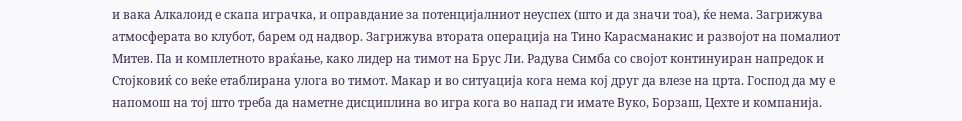и вака Алкалоид е скапа играчка, и оправдание за потенцијалниот неуспех (што и да значи тоа), ќе нема. Загрижува атмосферата во клубот, барем од надвор. Загрижува втората операција на Тино Карасманакис и развојот на помалиот Митев. Па и комплетното враќање, како лидер на тимот на Брус Ли. Радува Симба со својот континуиран напредок и Стојковиќ со веќе етаблирана улога во тимот. Макар и во ситуација кога нема кој друг да влезе на црта. Господ да му е напомош на тој што треба да наметне дисциплина во игра кога во напад ги имате Вуко, Борзаш, Цехте и компанија.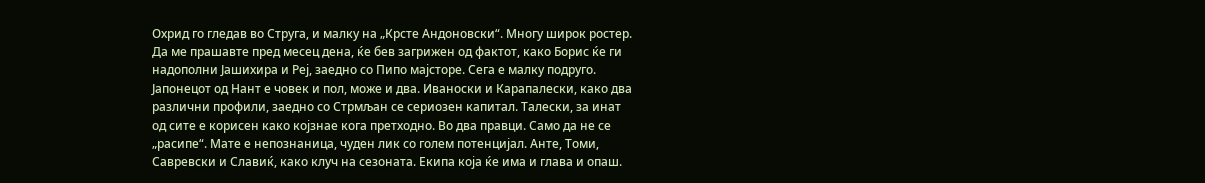Охрид го гледав во Струга, и малку на „Крсте Андоновски“. Многу широк ростер. Да ме прашавте пред месец дена, ќе бев загрижен од фактот, како Борис ќе ги надополни Јашихира и Реј, заедно со Пипо мајсторе. Сега е малку подруго. Јапонецот од Нант е човек и пол, може и два. Иваноски и Карапалески, како два различни профили, заедно со Стрмљан се сериозен капитал. Талески, за инат од сите е корисен како којзнае кога претходно. Во два правци. Само да не се „расипе“. Мате е непознаница, чуден лик со голем потенцијал. Анте, Томи, Савревски и Славиќ, како клуч на сезоната. Екипа која ќе има и глава и опаш.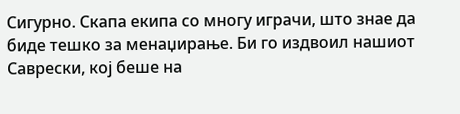Сигурно. Скапа екипа со многу играчи, што знае да биде тешко за менаџирање. Би го издвоил нашиот Саврески, кој беше на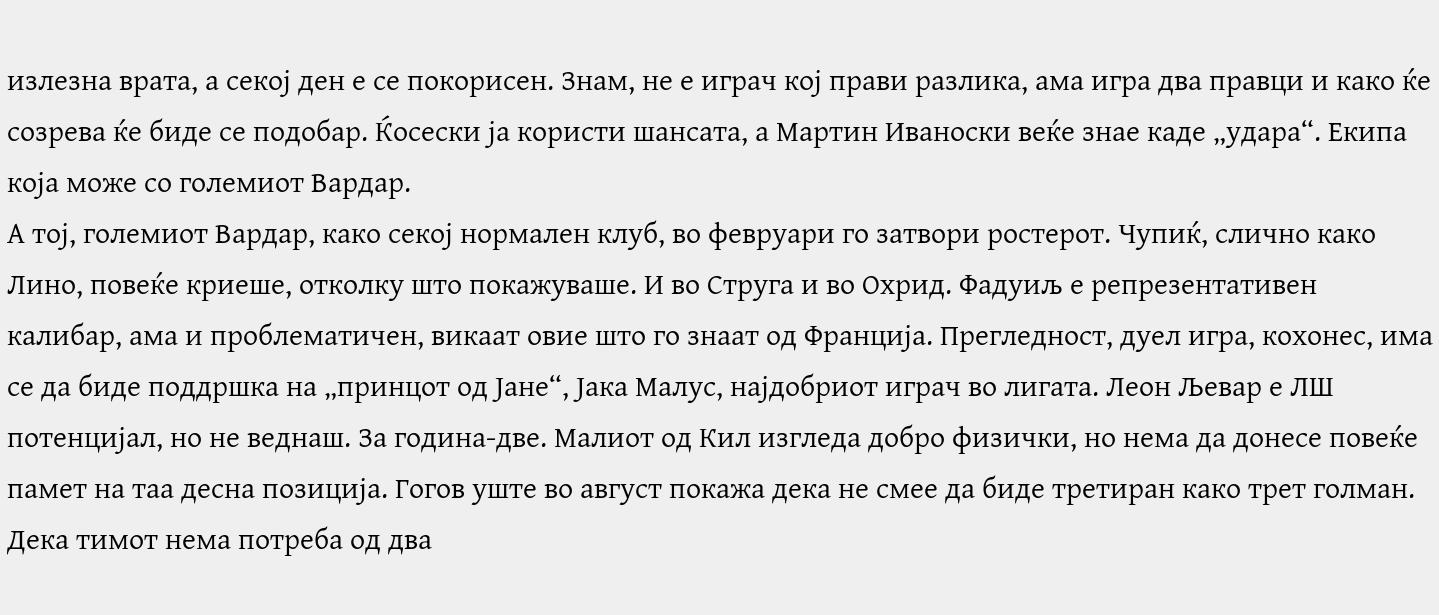излезна врата, а секој ден е се покорисен. Знам, не е играч кој прави разлика, ама игра два правци и како ќе созрева ќе биде се подобар. Ќосески ја користи шансата, а Мартин Иваноски веќе знае каде „удара“. Екипа која може со големиот Вардар.
А тој, големиот Вардар, како секој нормален клуб, во февруари го затвори ростерот. Чупиќ, слично како Лино, повеќе криеше, отколку што покажуваше. И во Струга и во Охрид. Фадуиљ е репрезентативен калибар, ама и проблематичен, викаат овие што го знаат од Франција. Прегледност, дуел игра, кохонес, има се да биде поддршка на „принцот од Јане“, Јака Малус, најдобриот играч во лигата. Леон Љевар е ЛШ потенцијал, но не веднаш. За година-две. Малиот од Кил изгледа добро физички, но нема да донесе повеќе памет на таа десна позиција. Гогов уште во август покажа дека не смее да биде третиран како трет голман. Дека тимот нема потреба од два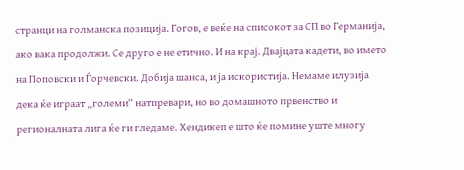странци на голманска позиција. Гогов, е веќе на списокот за СП во Германија, ако вака продолжи. Се друго е не етично. И на крај. Двајцата кадети, во името на Поповски и Ѓорчевски. Добија шанса, и ја искористија. Немаме илузија дека ќе играат „големи“ натпревари, но во домашното првенство и регионалната лига ќе ги гледаме. Хендикеп е што ќе помине уште многу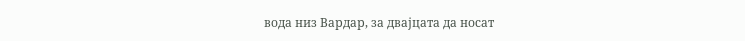вода низ Вардар, за двајцата да носат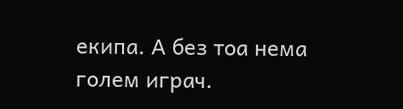екипа. А без тоа нема голем играч.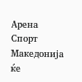Арена Спорт Македонија ќе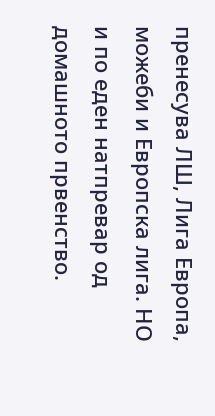пренесува ЛШ, Лига Европа, можеби и Европска лига. НО и по еден натпревар од домашното првенство.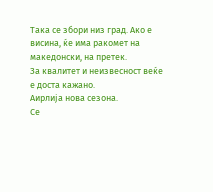Така се збори низ град. Ако е висина, ќе има ракомет на македонски, на претек.
За квалитет и неизвесност веќе е доста кажано.
Аирлија нова сезона.
Се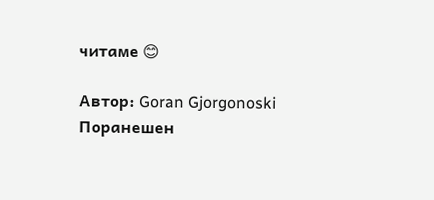читаме 😊

Автор: Goran Gjorgonoski
Поранешен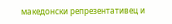македонски репрезентативец и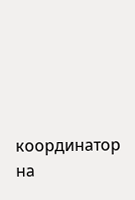координатор на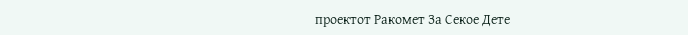проектот Ракомет За Секое Дете